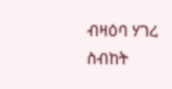ብዛዕባ ሃገረ ስብከት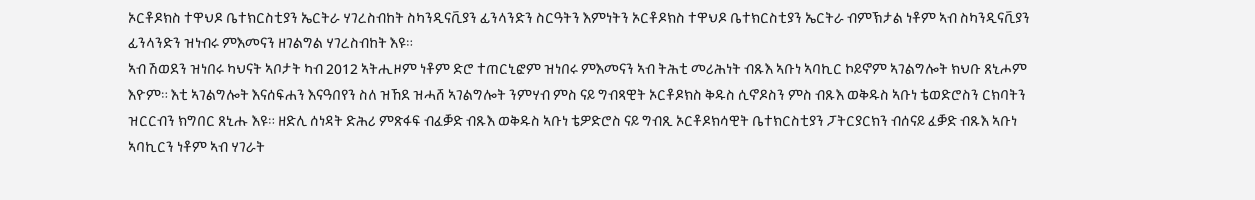ኦርቶዶክስ ተዋህዶ ቤተክርስቲያን ኤርትራ ሃገረስብከት ስካንዲናቪያን ፊንላንድን ስርዓትን እምነትን ኦርቶዶክስ ተዋህዶ ቤተክርስቲያን ኤርትራ ብምኽታል ነቶም ኣብ ስካንዲናቪያን ፊንላንድን ዝነብሩ ምእመናን ዘገልግል ሃገረስብከት እዩ።
ኣብ ሽወደን ዝነበሩ ካህናት ኣቦታት ካብ 2012 ኣትሒዞም ነቶም ድሮ ተጠርኒፎም ዝነበሩ ምእመናን ኣብ ትሕቲ መሪሕነት ብጹእ ኣቡነ ኣባኪር ኮይኖም ኣገልግሎት ክህቡ ጸኒሖም እዮም። እቲ ኣገልግሎት እናሰፍሐን እናዓበየን ስለ ዝኸደ ዝሓሸ ኣገልግሎት ንምሃብ ምስ ናይ ግብጻዊት ኦርቶዶክስ ቅዱስ ሲኖዶስን ምስ ብጹእ ወቅዱስ ኣቡነ ቴወድሮስን ርክባትን ዝርርብን ክግበር ጸኒሑ እዩ። ዘድሊ ሰነዳት ድሕሪ ምጽፋፍ ብፈቓድ ብጹእ ወቅዱስ ኣቡነ ቴዎድሮስ ናይ ግብጺ ኦርቶዶክሳዊት ቤተክርስቲያን ፓትርያርክን ብሰናይ ፈቓድ ብጹእ ኣቡነ ኣባኪርን ነቶም ኣብ ሃገራት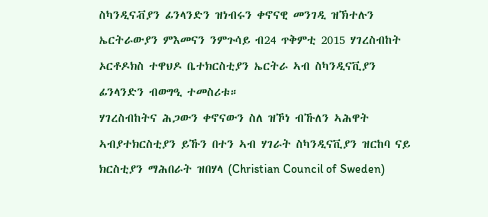ስካንዲናቭያን ፊንላንድን ዝነብሩን ቀኖናዊ መንገዲ ዝኽተሉን ኤርትራውያን ምእመናን ንምጉሳይ ብ24 ጥቅምቲ 2015 ሃገረስብከት ኦርቶዶክስ ተዋህዶ ቤተክርስቲያን ኤርትራ ኣብ ስካንዲናቪያን ፊንላንድን ብወግዒ ተመስሪቱ።
ሃገረስብከትና ሕጋውን ቀኖናውን ስለ ዝኾነ ብኹለን ኣሕዋት ኣብያተክርስቲያን ይኹን በተን ኣብ ሃገራት ስካንዲናቪያን ዝርከባ ናይ ክርስቲያን ማሕበራት ዝበሃላ (Christian Council of Sweden)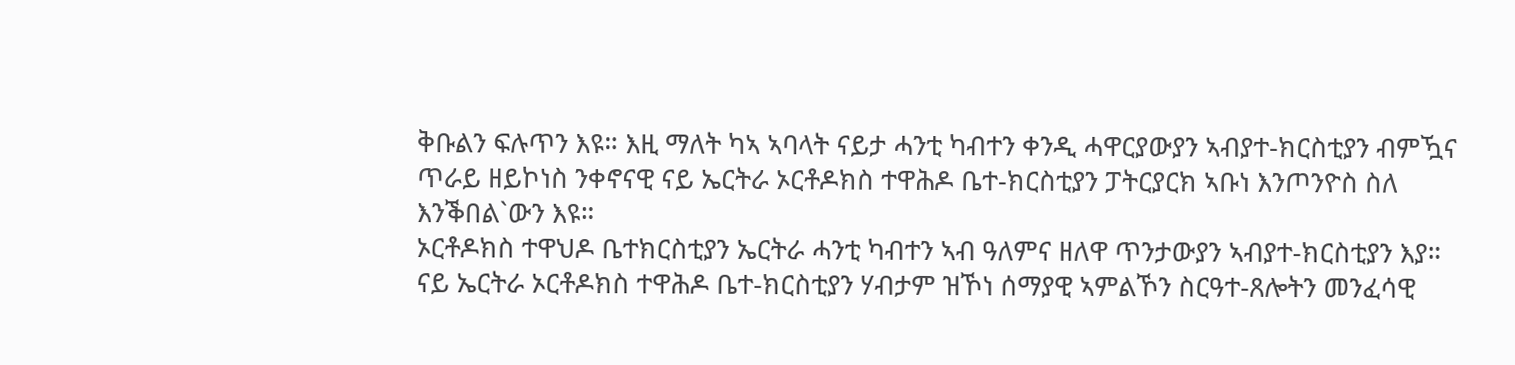ቅቡልን ፍሉጥን እዩ። እዚ ማለት ካኣ ኣባላት ናይታ ሓንቲ ካብተን ቀንዲ ሓዋርያውያን ኣብያተ-ክርስቲያን ብምዃና ጥራይ ዘይኮነስ ንቀኖናዊ ናይ ኤርትራ ኦርቶዶክስ ተዋሕዶ ቤተ-ክርስቲያን ፓትርያርክ ኣቡነ እንጦንዮስ ስለ እንቕበል`ውን እዩ።
ኦርቶዶክስ ተዋህዶ ቤተክርስቲያን ኤርትራ ሓንቲ ካብተን ኣብ ዓለምና ዘለዋ ጥንታውያን ኣብያተ-ክርስቲያን እያ። ናይ ኤርትራ ኦርቶዶክስ ተዋሕዶ ቤተ-ክርስቲያን ሃብታም ዝኾነ ሰማያዊ ኣምልኾን ስርዓተ-ጸሎትን መንፈሳዊ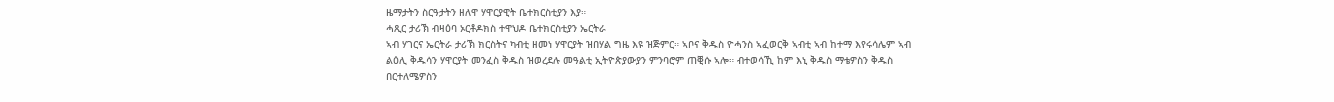ዜማታትን ስርዓታትን ዘለዋ ሃዋርያዊት ቤተክርስቲያን እያ።
ሓጺር ታሪኽ ብዛዕባ ኦርቶዶክስ ተዋህዶ ቤተክርስቲያን ኤርትራ
ኣብ ሃገርና ኤርትራ ታሪኽ ክርስትና ካብቲ ዘመነ ሃዋርያት ዝበሃል ግዜ እዩ ዝጅምር። ኣቦና ቅዱስ ዮሓንስ ኣፈወርቅ ኣብቲ ኣብ ከተማ እየሩሳሌም ኣብ ልዕሊ ቅዱሳን ሃዋርያት መንፈስ ቅዱስ ዝወረደሉ መዓልቲ ኢትዮጵያውያን ምንባሮም ጠቒሱ ኣሎ። ብተወሳኺ ከም እኒ ቅዱስ ማቴዎስን ቅዱስ በርተለሜዎስን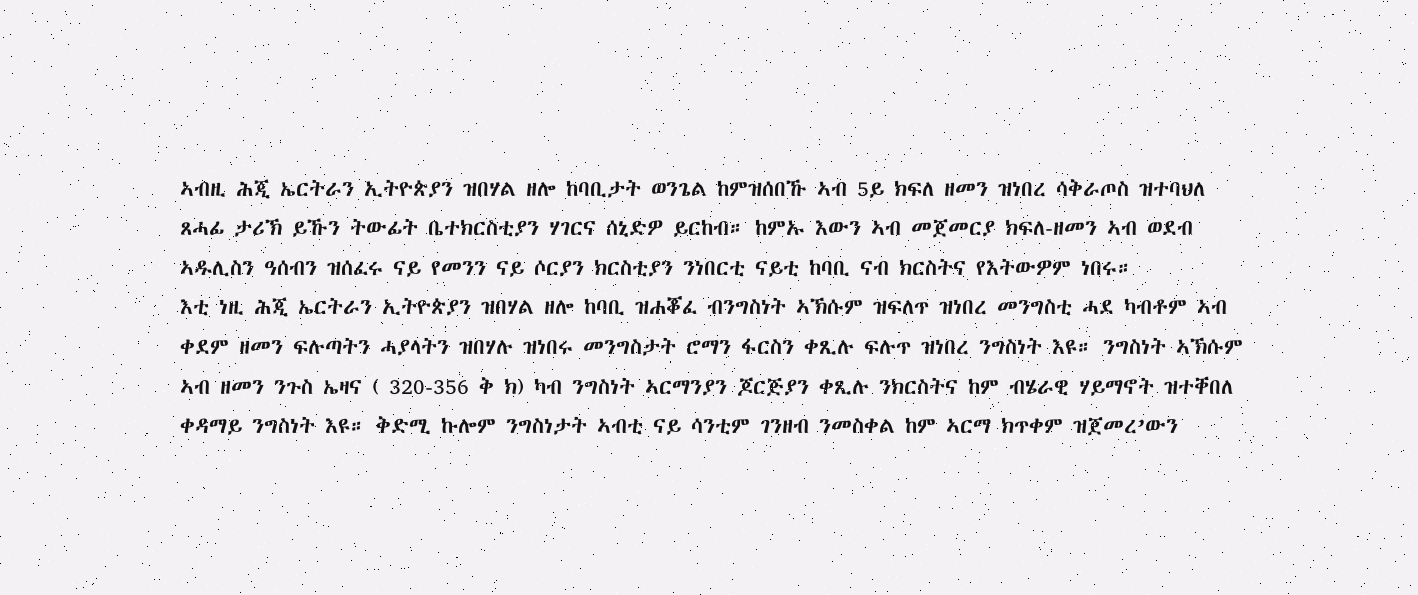ኣብዚ ሕጂ ኤርትራን ኢትዮጵያን ዝበሃል ዘሎ ከባቢታት ወንጌል ከምዝሰበኹ ኣብ 5ይ ክፍለ ዘመን ዝነበረ ሳቅራጦስ ዝተባህለ ጸሓፊ ታሪኽ ይኹን ትውፊት ቤተክርስቲያን ሃገርና ሰኒድዎ ይርከብ። ከምኡ እውን ኣብ መጀመርያ ክፍለ-ዘመን ኣብ ወደብ ኣዱሊስን ዓሰብን ዝሰፈሩ ናይ የመንን ናይ ሶርያን ክርስቲያን ንነበርቲ ናይቲ ከባቢ ናብ ክርስትና የእትውዎም ነበሩ።
እቲ ነዚ ሕጂ ኤርትራን ኢትዮጵያን ዝበሃል ዘሎ ከባቢ ዝሐቖፈ ብንግስነት ኣኽሱም ዝፍለጥ ዝነበረ መንግስቲ ሓደ ካብቶም ኣብ ቀደም ዘመን ፍሉጣትን ሓያላትን ዝበሃሉ ዝነበሩ መንግስታት ሮማን ፋርስን ቀጺሉ ፍሉጥ ዝነበረ ንግስነት እዩ። ንግስነት ኣኽሱም ኣብ ዘመን ንጉስ ኤዛና ( 320-356 ቅ ክ) ካብ ንግስነት ኣርማንያን ጆርጅያን ቀጺሉ ንክርስትና ከም ብሄራዊ ሃይማኖት ዝተቐበለ ቀዳማይ ንግስነት እዩ። ቅድሚ ኩሎም ንግስነታት ኣብቲ ናይ ሳንቲም ገንዘብ ንመስቀል ከም ኣርማ ክጥቀም ዝጀመረ’ውን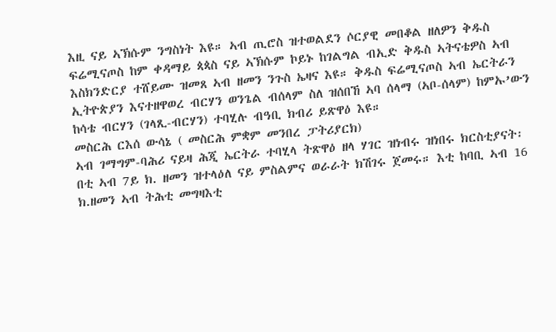እዚ ናይ ኣኽሱም ንግስነት እዩ። ኣብ ጢሮስ ዝተወልደን ሶርያዊ መበቆል ዘለዎን ቅዱስ ፍሬሚናጦስ ከም ቀዳማይ ጳጳስ ናይ ኣኽሱም ኮይኑ ከገልግል ብኢድ ቅዱስ ኣትናቴዎስ ኣብ እስክንድርያ ተሸይሙ ዝመጸ ኣብ ዘመን ንጉስ ኤዛና እዩ። ቅዱስ ፍሬሚናጦስ ኣብ ኤርትራን ኢትዮጵያን እናተዘዋወረ ብርሃን ወንጌል ብሰላም ስለ ዝሰበኸ ኣባ ሰላማ (ኣቦ-ሰላም) ከምኡ’ውን ከሳቴ ብርሃን (ገላጺ-ብርሃን) ተባሂሉ ብዓቢ ክብሪ ይጽዋዕ እዩ።
መስርሕ ርእሰ ውሳኔ ( መስርሕ ምቋም መንበረ ፓትሪያርክ)
ኣብ ገማግም-ባሕሪ ናይዛ ሕጂ ኤርትራ ተባሂላ ትጽዋዕ ዘላ ሃገር ዝነብሩ ዝነበሩ ክርስቲያናት፡ በቲ ኣብ 7ይ ክ. ዘመን ዝተላዕለ ናይ ምስልምና ወራራት ክሽገሩ ጀመሩ። እቲ ከባቢ ኣብ 16 ክ.ዘመን ኣብ ትሕቲ መግዛእቲ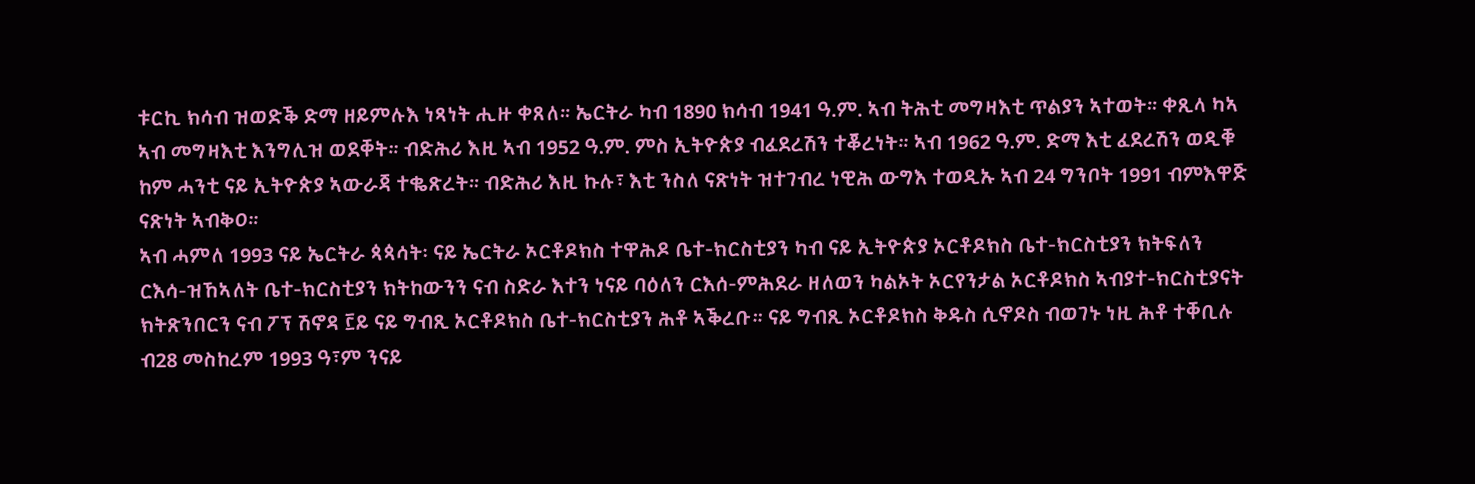ቱርኪ ክሳብ ዝወድቕ ድማ ዘይምሉእ ነጻነት ሒዙ ቀጸለ። ኤርትራ ካብ 1890 ክሳብ 1941 ዓ.ም. ኣብ ትሕቲ መግዛእቲ ጥልያን ኣተወት። ቀጺላ ካኣ ኣብ መግዛእቲ እንግሊዝ ወደቐት። ብድሕሪ እዚ ኣብ 1952 ዓ.ም. ምስ ኢትዮጵያ ብፈደረሽን ተቖረነት። ኣብ 1962 ዓ.ም. ድማ እቲ ፈደረሽን ወዲቑ ከም ሓንቲ ናይ ኢትዮጵያ ኣውራጃ ተቈጽረት። ብድሕሪ እዚ ኩሉ፣ እቲ ንስለ ናጽነት ዝተገብረ ነዊሕ ውግእ ተወዲኡ ኣብ 24 ግንቦት 1991 ብምእዋጅ ናጽነት ኣብቅዐ።
ኣብ ሓምለ 1993 ናይ ኤርትራ ጳጳሳት፡ ናይ ኤርትራ ኦርቶዶክስ ተዋሕዶ ቤተ-ክርስቲያን ካብ ናይ ኢትዮጵያ ኦርቶዶክስ ቤተ-ክርስቲያን ክትፍለን ርእሳ-ዝኸኣለት ቤተ-ክርስቲያን ክትከውንን ናብ ስድራ እተን ነናይ ባዕለን ርእሰ-ምሕደራ ዘለወን ካልኦት ኦርየንታል ኦርቶዶክስ ኣብያተ-ክርስቲያናት ክትጽንበርን ናብ ፖፕ ሽኖዳ ፫ይ ናይ ግብጺ ኦርቶዶክስ ቤተ-ክርስቲያን ሕቶ ኣቕረቡ። ናይ ግብጺ ኦርቶዶክስ ቅዱስ ሲኖዶስ ብወገኑ ነዚ ሕቶ ተቐቢሉ ብ28 መስከረም 1993 ዓ፣ም ንናይ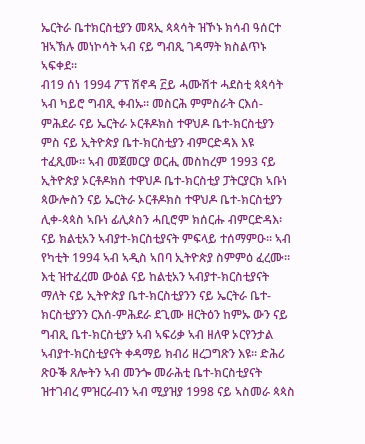ኤርትራ ቤተክርስቲያን መጻኢ ጳጳሳት ዝኾኑ ክሳብ ዓሰርተ ዝኣኽሉ መነኮሳት ኣብ ናይ ግብጺ ገዳማት ክስልጥኑ ኣፍቀደ።
ብ19 ሰነ 1994 ፖፕ ሽኖዳ ፫ይ ሓሙሽተ ሓደስቲ ጳጳሳት ኣብ ካይሮ ግብጺ ቀብኡ። መስርሕ ምምስራት ርእሰ-ምሕደራ ናይ ኤርትራ ኦርቶዶክስ ተዋህዶ ቤተ-ክርስቲያን ምስ ናይ ኢትዮጵያ ቤተ-ክርስቲያን ብምርድዳእ እዩ ተፈጺሙ። ኣብ መጀመርያ ወርሒ መስከረም 1993 ናይ ኢትዮጵያ ኦርቶዶክስ ተዋህዶ ቤተ-ክርስቲያ ፓትርያርክ ኣቡነ ጳውሎስን ናይ ኤርትራ ኦርቶዶክስ ተዋህዶ ቤተ-ክርስቲያን ሊቀ-ጳጳስ ኣቡነ ፊሊጶስን ሓቢሮም ክሰርሑ ብምርድዳእ፡ ናይ ክልቲአን ኣብያተ-ክርስቲያናት ምፍላይ ተሰማምዑ። ኣብ የካቲት 1994 ኣብ ኣዲስ ኣበባ ኢትዮጵያ ስምምዕ ፈረሙ። እቲ ዝተፈረመ ውዕል ናይ ከልቲአን ኣብያተ-ክርስቲያናት ማለት ናይ ኢትዮጵያ ቤተ-ክርስቲያንን ናይ ኤርትራ ቤተ-ክርስቲያንን ርእሰ-ምሕደራ ደጊሙ ዘርትዕን ከምኡ ውን ናይ ግብጺ ቤተ-ክርስቲያን ኣብ ኣፍሪቃ ኣብ ዘለዋ ኦርየንታል ኣብያተ-ክርስቲያናት ቀዳማይ ክብሪ ዘረጋግጽን እዩ። ድሕሪ ጽዑቕ ጸሎትን ኣብ መንጐ መራሕቲ ቤተ-ክርስቲያናት ዝተገብረ ምዝርራብን ኣብ ሚያዝያ 1998 ናይ ኣስመራ ጳጳስ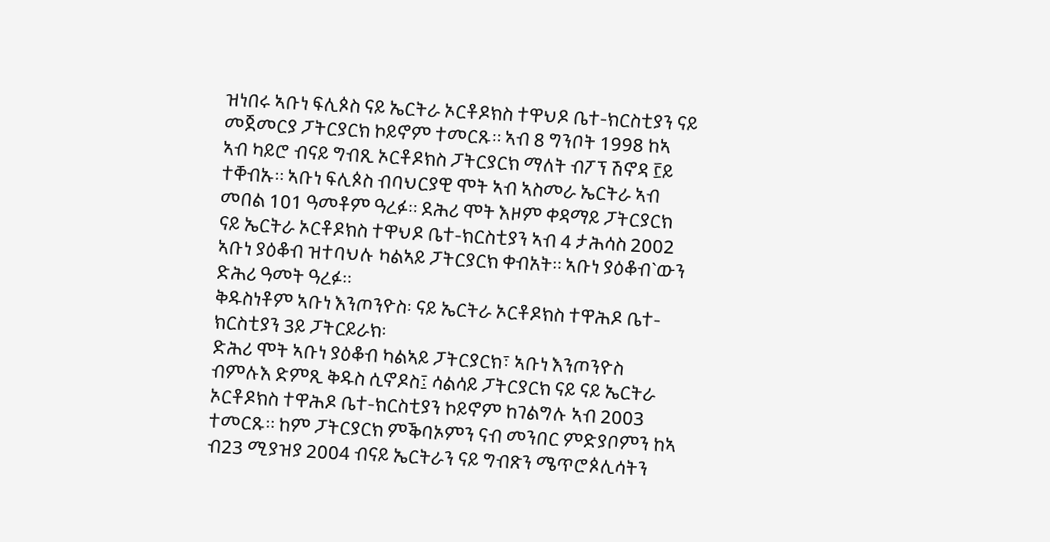ዝነበሩ ኣቡነ ፍሊጶስ ናይ ኤርትራ ኦርቶዶክስ ተዋህዶ ቤተ-ክርስቲያን ናይ መጀመርያ ፓትርያርክ ኮይኖም ተመርጹ። ኣብ 8 ግንቦት 1998 ከኣ ኣብ ካይሮ ብናይ ግብጺ ኦርቶዶክስ ፓትርያርክ ማለት ብፖፕ ሽኖዳ ፫ይ ተቐብኡ። ኣቡነ ፍሊጶስ ብባህርያዊ ሞት ኣብ ኣስመራ ኤርትራ ኣብ መበል 101 ዓመቶም ዓረፉ። ደሕሪ ሞት እዞም ቀዳማይ ፓትርያርክ ናይ ኤርትራ ኦርቶዶክስ ተዋህዶ ቤተ-ክርስቲያን ኣብ 4 ታሕሳስ 2002 ኣቡነ ያዕቆብ ዝተባህሉ ካልኣይ ፓትርያርክ ቀብአት። ኣቡነ ያዕቆብ`ውን ድሕሪ ዓመት ዓረፉ።
ቅዱስነቶም ኣቡነ እንጦንዮስ፡ ናይ ኤርትራ ኦርቶዶክስ ተዋሕዶ ቤተ-ክርስቲያን 3ይ ፓትርይራክ፡
ድሕሪ ሞት ኣቡነ ያዕቆብ ካልኣይ ፓትርያርክ፣ ኣቡነ እንጦንዮስ ብምሉእ ድምጺ ቅዱስ ሲኖዶስ፤ ሳልሳይ ፓትርያርክ ናይ ናይ ኤርትራ ኦርቶዶክስ ተዋሕዶ ቤተ-ክርስቲያን ኮይኖም ከገልግሉ ኣብ 2003 ተመርጹ። ከም ፓትርያርክ ምቕባኦምን ናብ መንበር ምድያቦምን ከኣ ብ23 ሚያዝያ 2004 ብናይ ኤርትራን ናይ ግብጽን ሜጥሮጶሊሳትን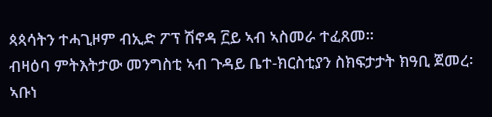ጳጳሳትን ተሓጊዞም ብኢድ ፖፕ ሽኖዳ ፫ይ ኣብ ኣስመራ ተፈጸመ።
ብዛዕባ ምትእትታው መንግስቲ ኣብ ጉዳይ ቤተ-ክርስቲያን ስክፍታታት ክዓቢ ጀመረ፡ ኣቡነ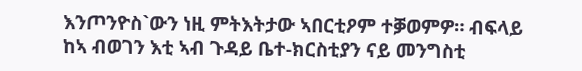እንጦንዮስ`ውን ነዚ ምትእትታው ኣበርቲዖም ተቓወምዎ። ብፍላይ ከኣ ብወገን እቲ ኣብ ጉዳይ ቤተ-ክርስቲያን ናይ መንግስቲ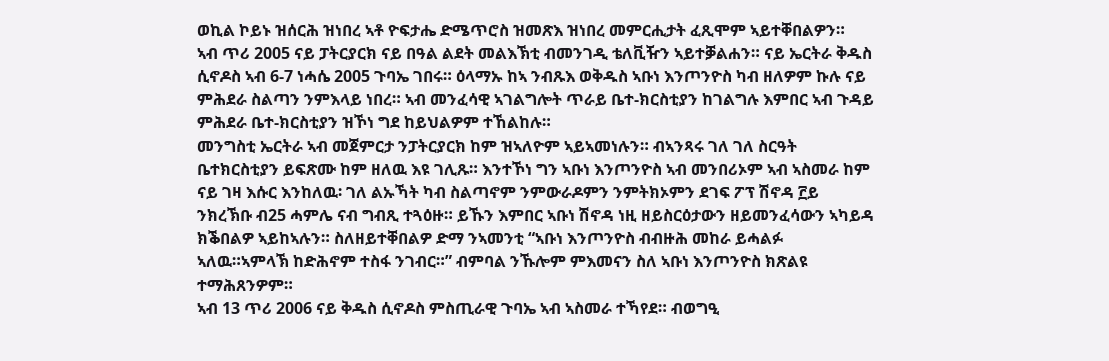ወኪል ኮይኑ ዝሰርሕ ዝነበረ ኣቶ ዮፍታሔ ድሜጥሮስ ዝመጽእ ዝነበረ መምርሒታት ፈጺሞም ኣይተቐበልዎን።
ኣብ ጥሪ 2005 ናይ ፓትርያርክ ናይ በዓል ልደት መልእኽቲ ብመንገዲ ቴለቪዥን ኣይተቓልሐን። ናይ ኤርትራ ቅዱስ ሲኖዶስ ኣብ 6-7 ነሓሴ 2005 ጉባኤ ገበሩ። ዕላማኡ ከኣ ንብጹእ ወቅዱስ ኣቡነ እንጦንዮስ ካብ ዘለዎም ኩሉ ናይ ምሕደራ ስልጣን ንምእላይ ነበረ። ኣብ መንፈሳዊ ኣገልግሎት ጥራይ ቤተ-ክርስቲያን ከገልግሉ እምበር ኣብ ጉዳይ ምሕደራ ቤተ-ክርስቲያን ዝኾነ ግደ ከይህልዎም ተኸልከሉ።
መንግስቲ ኤርትራ ኣብ መጀምርታ ንፓትርያርክ ከም ዝኣለዮም ኣይኣመነሉን። ብኣንጻሩ ገለ ገለ ስርዓት ቤተክርስቲያን ይፍጽሙ ከም ዘለዉ እዩ ገሊጹ። እንተኾነ ግን ኣቡነ እንጦንዮስ ኣብ መንበሪኦም ኣብ ኣስመራ ከም ናይ ገዛ እሱር እንከለዉ፡ ገለ ልኡኻት ካብ ስልጣኖም ንምውራዶምን ንምትክኦምን ደገፍ ፖፕ ሽኖዳ ፫ይ ንክረኽቡ ብ25 ሓምሌ ናብ ግብጺ ተጓዕዙ። ይኹን እምበር ኣቡነ ሽኖዳ ነዚ ዘይስርዕታውን ዘይመንፈሳውን ኣካይዳ ክቕበልዎ ኣይከኣሉን። ስለዘይተቐበልዎ ድማ ንኣመንቲ “ኣቡነ እንጦንዮስ ብብዙሕ መከራ ይሓልፉ ኣለዉ።ኣምላኽ ከድሕኖም ተስፋ ንገብር።” ብምባል ንኹሎም ምእመናን ስለ ኣቡነ እንጦንዮስ ክጽልዩ ተማሕጸንዎም።
ኣብ 13 ጥሪ 2006 ናይ ቅዱስ ሲኖዶስ ምስጢራዊ ጉባኤ ኣብ ኣስመራ ተኻየደ። ብወግዒ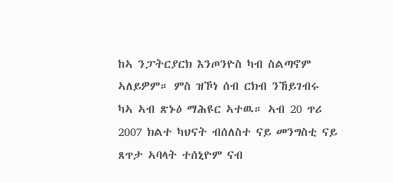ከኣ ንፓትርያርክ እንጦንዮስ ካብ ስልጣኖም ኣለይዎም። ምስ ዝኾነ ሰብ ርክብ ንኸይገብሩ ካኣ ኣብ ጽኑዕ ማሕዩር ኣተዉ። ኣብ 20 ጥሪ 2007 ክልተ ካህናት ብሰለስተ ናይ መንግስቲ ናይ ጸጥታ ኣባላት ተሰኒዮም ናብ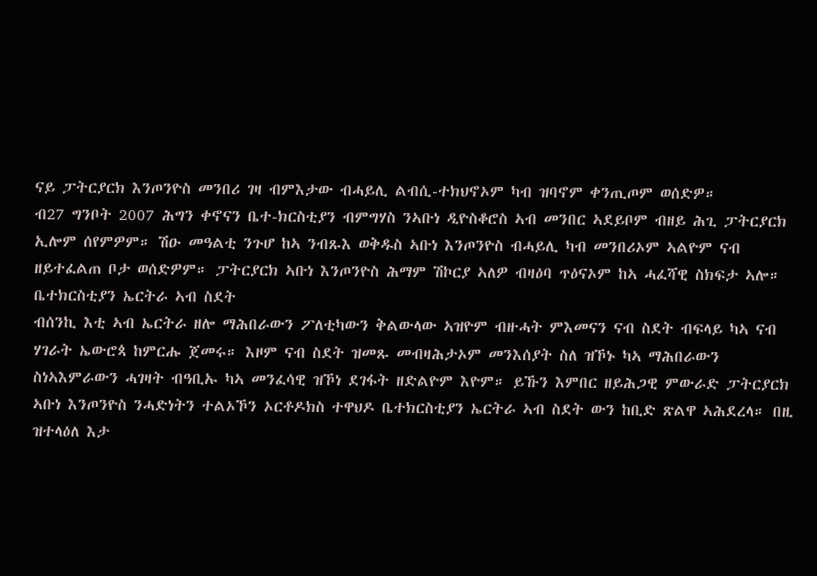ናይ ፓትርያርክ እንጦንዮስ መንበሪ ገዛ ብምእታው ብሓይሊ ልብሲ-ተክህኖኦም ካብ ዝባኖም ቀንጢጦም ወሰድዎ።
ብ27 ግንቦት 2007 ሕግን ቀኖናን ቤተ-ክርስቲያን ብምግሃስ ንኣቡነ ዲዮስቆሮስ ኣብ መንበር ኣደይቦም ብዘይ ሕጊ ፓትርያርክ ኢሎም ሰየምዎም። ሽዑ መዓልቲ ንጉሆ ከኣ ንብጹእ ወቅዱስ ኣቡነ እንጦንዮስ ብሓይሊ ካብ መንበሪኦም ኣልዮም ናብ ዘይተፈልጠ ቦታ ወሰድዎም። ፓትርያርክ ኣቡነ እንጦንዮስ ሕማም ሽኮርያ ኣለዎ ብዛዕባ ጥዕናኦም ከኣ ሓፈሻዊ ስክፍታ ኣሎ።
ቤተክርስቲያን ኤርትራ ኣብ ስደት
ብሰንኪ እቲ ኣብ ኤርትራ ዘሎ ማሕበራውን ፖለቲካውን ቅልውላው ኣዝዮም ብዙሓት ምእመናን ናብ ስደት ብፍላይ ካኣ ናብ ሃገራት ኤውሮጳ ከምርሑ ጀመሩ። እዞም ናብ ስደት ዝመጹ መብዛሕታኦም መንእሰያት ስለ ዝኾኑ ካኣ ማሕበራውን ስነኣእምራውን ሓገዛት ብዓቢኡ ካኣ መንፈሳዊ ዝኾነ ደገፋት ዘድልዮም እዮም። ይኹን እምበር ዘይሕጋዊ ምውራድ ፓትርያርክ ኣቡነ እንጦንዮስ ንሓድነትን ተልኦኾን ኦርቶዶክስ ተዋህዶ ቤተክርስቲያን ኤርትራ ኣብ ስደት ውን ከቢድ ጽልዋ ኣሕደረላ። በዚ ዝተላዕለ እታ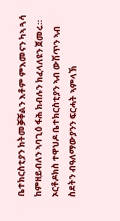ቤተክርስቲያን ክትመቓቐልን እቶም ምእመናን ካኣ ጓሳ ከምዘይብለን ኣባጊዕ ፋሕ ክብሉን ክፈላለዩን ጀመሩ።
ኦርቶዶክስ ተዋህዶ ቤተክርስቲያን ኣብ ውሽጥን ኣብ ስደትን ብዓለማውያንን ፍርሓት ኣምላኽ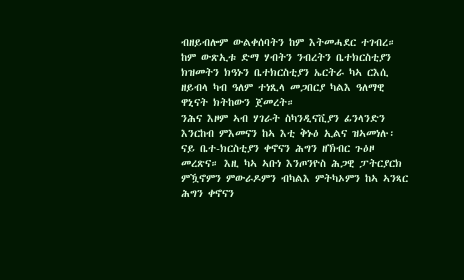ብዘይብሎም ውልቀሰባትን ከም እትመሓደር ተገብረ። ከም ውጽኢቱ ድማ ሃብትን ንብረትን ቤተክርስቲያን ክዝመትን ክዓኑን ቤተክርስቲያን ኤርትራ ካኣ ርእሲ ዘይብላ ካብ ዓለም ተነጺላ መጋበርያ ካልእ ዓለማዊ ዋኒናት ክትከውን ጀመረት።
ንሕና እዞም ኣብ ሃገራት ስካንዲናቪያን ፊንላንድን እንርከብ ምእመናን ከኣ እቲ ቅኑዕ ኢልና ዝኣመነሉ፡ ናይ ቤተ-ክርስቲያን ቀኖናን ሕግን ዘኽብር ጉዕዞ መረጽና። እዚ ካኣ ኣቡነ እንጦንዮስ ሕጋዊ ፓትርያርክ ምዃኖምን ምውራዶምን ብካልእ ምትካኦምን ከኣ ኣንጻር ሕግን ቀኖናን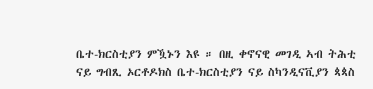ቤተ-ክርስቲያን ምዃኑን እዩ ። በዚ ቀኖናዊ መገዲ ኣብ ትሕቲ ናይ ግብጺ ኦርቶዶክስ ቤተ-ክርስቲያን ናይ ስካንዲናቪያን ጳጳስ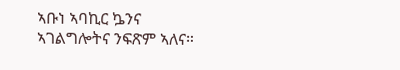ኣቡነ ኣባኪር ኴንና ኣገልግሎትና ንፍጽም ኣለና።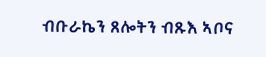ብቡራኬን ጸሎትን ብጹእ ኣቦና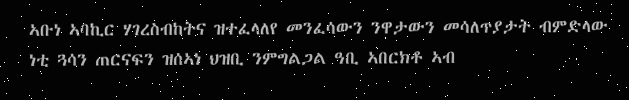ኣቡነ ኣባኪር ሃገረስብከትና ዝተፈላለየ መንፈሳውን ንዋታውን መሳለጥያታት ብምድላው ነቲ ጓሳን ጠርናፍን ዝሰኣነ ህዝቢ ንምግልጋል ዓቢ ኣበርክቶ ኣብ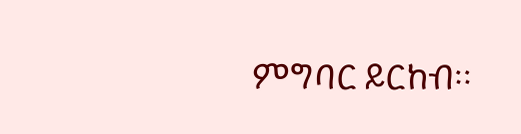ምግባር ይርከብ።